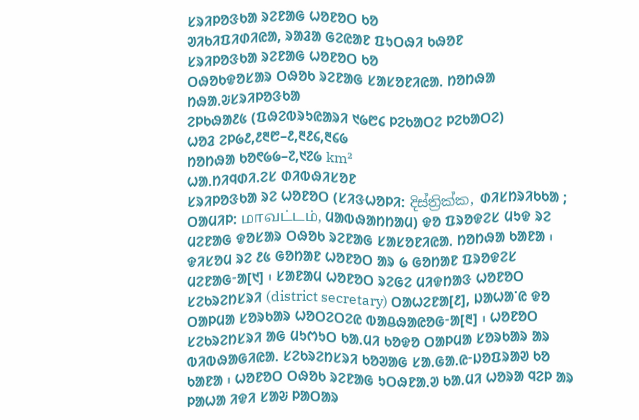ᱥᱨᱤᱞᱚᱝᱠᱟ ᱨᱮᱱᱟᱜ ᱦᱚᱱᱚᱛ ᱠᱚ
ᱣᱤᱠᱤᱯᱤᱰᱤᱭᱟ, ᱨᱟᱲᱟ ᱜᱮᱭᱟᱱ ᱯᱩᱛᱷᱤ ᱠᱷᱚᱱ
ᱥᱨᱤᱞᱚᱝᱠᱟ ᱨᱮᱱᱟᱜ ᱦᱚᱱᱚᱛ ᱠᱚ
ᱛᱷᱚᱠᱫᱚᱥᱟᱨ ᱛᱷᱚᱠ ᱨᱮᱱᱟᱜ ᱥᱟᱥᱚᱱᱤᱭᱟᱹ ᱴᱚᱴᱷᱟ
ᱴᱷᱟᱹᱶᱥᱨᱤᱞᱚᱝᱠᱟ
ᱮᱞᱠᱷᱟ᱒᱕ (ᱯᱷᱮᱵᱨᱩᱭᱟᱨᱤ ᱑᱙᱘᱔ ᱞᱮᱠᱟᱛᱮ ᱞᱮᱠᱟᱛᱮ)
ᱦᱚᱲ ᱮᱞ᱙᱒,᱒᱓᱘–᱒,᱓᱒᱔,᱓᱔᱙
ᱴᱚᱴᱷᱟ ᱠᱚ᱖᱙᱙–᱗,᱑᱗᱙ km²
ᱦᱟᱹᱴᱤᱧᱰᱤ.ᱮᱥ ᱰᱤᱵᱷᱤᱥᱚᱱ
ᱥᱨᱤᱞᱚᱝᱠᱟ ᱨᱮ ᱦᱚᱱᱚᱛ (ᱥᱤᱝᱦᱚᱞᱤ: දිස්ත්‍රි‌ක්‌ක, ᱰᱤᱥᱴᱨᱤᱠᱠᱟ ; ᱛᱟᱢᱤᱞ: மாவட்டம், ᱢᱟᱵᱷᱟᱴᱴᱟᱢ) ᱫᱚ ᱯᱨᱚᱫᱮᱥ ᱢᱩᱫ ᱨᱮ ᱢᱮᱱᱟᱜ ᱫᱚᱥᱟᱨ ᱛᱷᱚᱠ ᱨᱮᱱᱟᱜ ᱥᱟᱥᱚᱱᱤᱭᱟᱹ ᱴᱚᱴᱷᱟ ᱠᱟᱱᱟ ᱾ ᱫᱤᱥᱚᱢ ᱨᱮ ᱒᱕ ᱜᱚᱴᱟᱱ ᱦᱚᱱᱚᱛ ᱟᱨ ᱙ ᱜᱚᱴᱟᱱ ᱯᱨᱚᱫᱮᱥ ᱢᱮᱱᱟᱜᱼᱟ[᱑] ᱾ ᱥᱟᱱᱟᱢ ᱦᱚᱱᱚᱛ ᱨᱮᱜᱮ ᱢᱤᱫᱴᱟᱝ ᱦᱚᱱᱚᱛ ᱥᱮᱠᱨᱮᱴᱥᱨᱤ (district secretary) ᱛᱟᱦᱮᱱᱟ[᱒], ᱡᱟᱦᱟᱸᱭ ᱫᱚ ᱛᱟᱞᱢᱟ ᱥᱚᱨᱠᱟᱨ ᱦᱚᱛᱮᱛᱮᱭ ᱵᱟᱪᱷᱟᱭᱚᱜᱼᱟ[᱓] ᱾ ᱦᱚᱱᱚᱛ ᱥᱮᱠᱨᱮᱴᱥᱨᱤ ᱟᱜ ᱢᱩᱬᱩᱛ ᱠᱟᱹᱢᱤ ᱠᱚᱫᱚ ᱛᱟᱞᱢᱟ ᱥᱚᱨᱠᱟᱨ ᱟᱨ ᱵᱤᱵᱷᱟᱜᱤᱭᱟᱹ ᱥᱮᱠᱨᱮᱴᱥᱨᱤ ᱠᱚᱣᱟᱜ ᱥᱟᱹᱜᱟᱹᱭᱼᱡᱚᱯᱨᱟᱣ ᱠᱚ ᱠᱟᱱᱟ ᱾ ᱦᱚᱱᱚᱛ ᱛᱷᱚᱠ ᱨᱮᱱᱟᱜ ᱩᱛᱷᱱᱟᱹᱣ ᱠᱟᱹᱢᱤ ᱦᱚᱨᱟ ᱧᱮᱞ ᱟᱨ ᱞᱟᱦᱟ ᱤᱫᱤ ᱥᱟᱶ ᱞᱟᱛᱟᱨ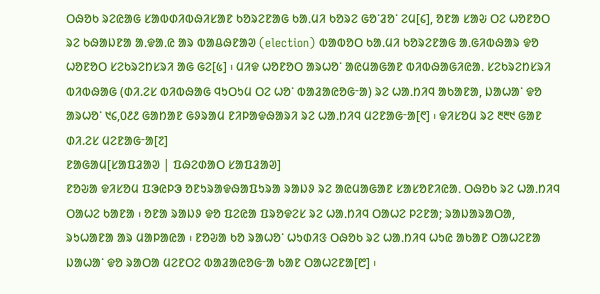ᱛᱷᱚᱠ ᱨᱮᱭᱟᱜ ᱥᱟᱵᱰᱤᱵᱷᱤᱥᱟᱱ ᱠᱚᱨᱮᱱᱟᱜ ᱠᱟᱹᱢᱤ ᱠᱚᱨᱮ ᱜᱚᱸᱲᱚᱸ ᱮᱢ[᱔], ᱚᱱᱟ ᱥᱟᱶ ᱛᱮ ᱦᱚᱱᱚᱛ ᱨᱮ ᱠᱷᱟᱡᱱᱟ ᱟᱹᱫᱟᱹᱭ ᱟᱨ ᱵᱟᱪᱷᱱᱟᱣ (election) ᱵᱟᱵᱚᱛ ᱠᱟᱹᱢᱤ ᱠᱚᱨᱮᱱᱟᱜ ᱟᱹᱜᱤᱵᱷᱟᱨ ᱫᱚ ᱦᱚᱱᱚᱛ ᱥᱮᱠᱨᱮᱴᱥᱨᱤ ᱟᱜ ᱜᱮ[᱕] ᱾ ᱢᱤᱫ ᱦᱚᱱᱚᱛ ᱟᱨᱦᱚᱸ ᱟᱭᱢᱟᱜᱟᱱ ᱵᱤᱵᱷᱟᱜᱤᱭᱟᱹ ᱥᱮᱠᱨᱮᱴᱥᱨᱤ ᱵᱤᱵᱷᱟᱜ (ᱰᱤ.ᱮᱥ ᱵᱤᱵᱷᱟᱜ ᱧᱩᱛᱩᱢ ᱛᱮ ᱦᱚᱸ ᱵᱟᱲᱟᱭᱚᱜᱼᱟ) ᱨᱮ ᱦᱟᱹᱴᱤᱧ ᱟᱠᱟᱱᱟ, ᱡᱟᱦᱟᱸ ᱫᱚ ᱟᱨᱦᱚᱸ ᱑᱔,᱐᱒᱒ ᱜᱟᱴᱟᱱ ᱜᱽᱨᱟᱢ ᱱᱤᱞᱟᱫᱷᱟᱨᱤ ᱨᱮ ᱦᱟᱹᱴᱤᱧ ᱢᱮᱱᱟᱜᱼᱟ[᱖] ᱾ ᱫᱤᱥᱚᱢ ᱨᱮ ᱓᱓᱑ ᱜᱟᱱ ᱰᱤ.ᱮᱥ ᱢᱮᱱᱟᱜᱼᱟ[᱗]
ᱱᱟᱜᱟᱢ[ᱥᱟᱯᱲᱟᱣ | ᱯᱷᱮᱰᱟᱛ ᱥᱟᱯᱲᱟᱣ]
ᱱᱚᱶᱟ ᱫᱤᱥᱚᱢ ᱯᱳᱭᱞᱳ ᱚᱱᱩᱨᱟᱫᱷᱟᱯᱩᱨᱟ ᱨᱟᱡᱽ ᱨᱮ ᱟᱭᱢᱟᱜᱟᱱ ᱥᱟᱥᱚᱱᱤᱭᱟᱹ ᱛᱷᱚᱠ ᱨᱮ ᱦᱟᱹᱴᱤᱧ ᱛᱟᱦᱮ ᱠᱟᱱᱟ ᱾ ᱚᱱᱟ ᱨᱟᱡᱽ ᱫᱚ ᱯᱮᱭᱟ ᱯᱨᱚᱫᱮᱥ ᱨᱮ ᱦᱟᱹᱴᱤᱧ ᱛᱟᱦᱮ ᱞᱮᱱᱟ; ᱨᱟᱡᱟᱨᱟᱛᱟ, ᱨᱩᱦᱟᱱᱟ ᱟᱨ ᱢᱟᱞᱟᱭᱟ ᱾ ᱱᱚᱶᱟ ᱠᱚ ᱨᱟᱦᱚᱸ ᱦᱩᱰᱤᱝ ᱛᱷᱚᱠ ᱨᱮ ᱦᱟᱹᱴᱤᱧ ᱦᱩᱭ ᱟᱠᱟᱱ ᱛᱟᱦᱮᱱᱟ ᱡᱟᱦᱟᱸ ᱫᱚ ᱨᱟᱛᱟ ᱢᱮᱱᱛᱮ ᱵᱟᱲᱟᱭᱚᱜᱼᱟ ᱠᱟᱱ ᱛᱟᱦᱮᱱᱟ[᱘] ᱾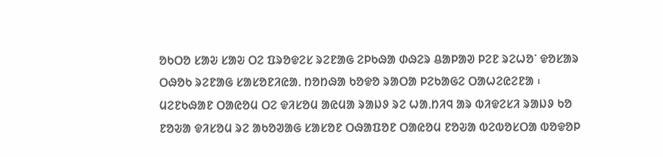ᱚᱠᱛᱚ ᱥᱟᱶ ᱥᱟᱶ ᱛᱮ ᱯᱨᱚᱫᱮᱥ ᱨᱮᱱᱟᱜ ᱮᱞᱠᱷᱟ ᱰᱷᱮᱨ ᱪᱟᱞᱟᱣ ᱞᱮᱱ ᱨᱮᱦᱚᱸ ᱫᱚᱥᱟᱨ ᱛᱷᱚᱠ ᱨᱮᱱᱟᱜ ᱥᱟᱥᱚᱱᱤᱭᱟᱹ ᱴᱚᱴᱷᱟ ᱠᱚᱫᱚ ᱨᱟᱛᱟ ᱞᱮᱠᱟᱜᱮ ᱛᱟᱦᱮᱭᱮᱱᱟ ᱾ ᱢᱮᱱᱠᱷᱟᱱ ᱛᱟᱭᱚᱢ ᱛᱮ ᱫᱤᱥᱚᱢ ᱟᱭᱢᱟ ᱨᱟᱡᱽ ᱨᱮ ᱦᱟᱹᱴᱤᱧ ᱟᱨ ᱵᱤᱫᱮᱥᱤ ᱨᱟᱡᱽ ᱠᱚ ᱱᱚᱶᱟ ᱫᱤᱥᱚᱢ ᱨᱮ ᱟᱠᱚᱣᱟᱜ ᱥᱟᱥᱚᱱ ᱛᱷᱟᱯᱚᱱ ᱛᱟᱭᱚᱢ ᱱᱚᱶᱟ ᱵᱮᱵᱚᱥᱛᱟ ᱵᱚᱫᱚᱞ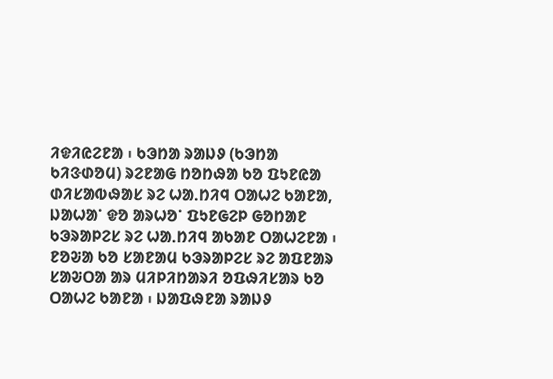ᱤᱫᱤᱭᱮᱱᱟ ᱾ ᱠᱳᱴᱟ ᱨᱟᱡᱽ (ᱠᱳᱴᱟ ᱠᱤᱝᱰᱚᱢ) ᱨᱮᱱᱟᱜ ᱴᱚᱴᱷᱟ ᱠᱚ ᱯᱩᱱᱭᱟ ᱰᱤᱥᱟᱵᱷᱟᱥ ᱨᱮ ᱦᱟᱹᱴᱤᱧ ᱛᱟᱦᱮ ᱠᱟᱱᱟ, ᱡᱟᱦᱟᱸ ᱫᱚ ᱟᱨᱦᱚᱸ ᱯᱩᱱᱜᱮᱞ ᱜᱚᱴᱟᱱ ᱠᱳᱨᱟᱞᱮᱥ ᱨᱮ ᱦᱟᱹᱴᱤᱧ ᱟᱠᱟᱱ ᱛᱟᱦᱮᱱᱟ ᱾ ᱱᱚᱶᱟ ᱠᱚ ᱥᱟᱱᱟᱢ ᱠᱳᱨᱟᱞᱮᱥ ᱨᱮ ᱟᱯᱱᱟᱨ ᱥᱟᱶᱛᱟ ᱟᱨ ᱢᱤᱞᱤᱴᱟᱨᱤ ᱚᱯᱷᱤᱥᱟᱨ ᱠᱚ ᱛᱟᱦᱮ ᱠᱟᱱᱟ ᱾ ᱡᱟᱯᱷᱱᱟ ᱨᱟᱡᱽ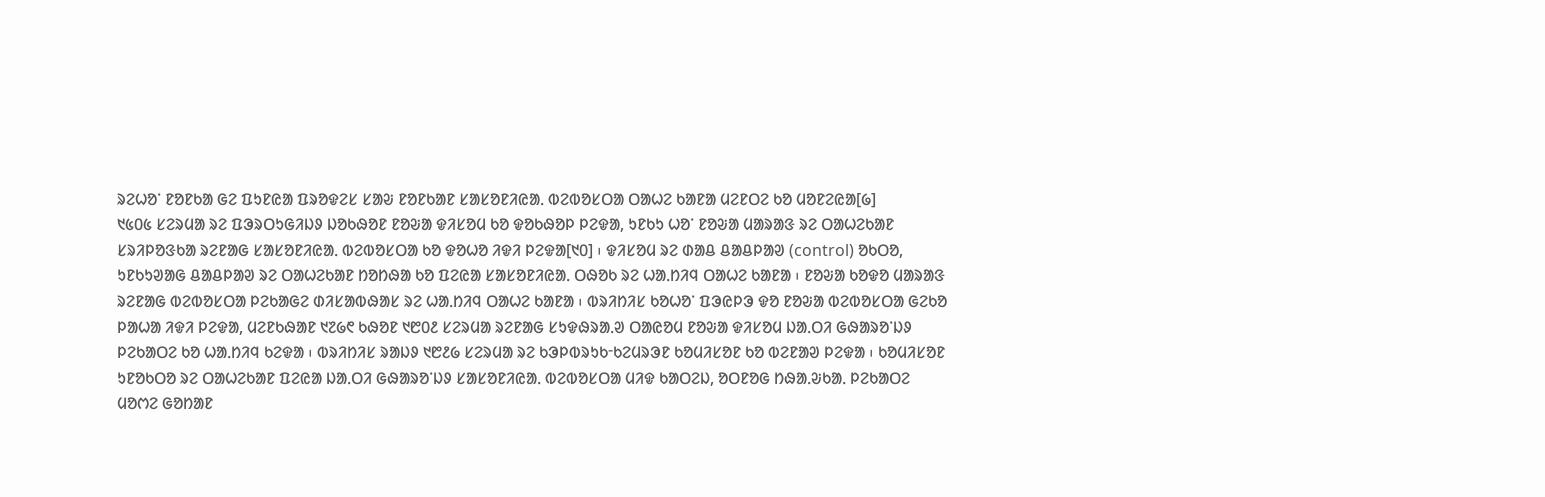ᱨᱮᱦᱚᱸ ᱱᱚᱱᱠᱟ ᱜᱮ ᱯᱩᱱᱭᱟ ᱯᱨᱚᱫᱮᱥ ᱥᱟᱶ ᱱᱚᱱᱠᱟᱱ ᱥᱟᱥᱚᱱᱤᱭᱟᱹ ᱵᱮᱵᱚᱥᱛᱟ ᱛᱟᱦᱮ ᱠᱟᱱᱟ ᱢᱮᱱᱛᱮ ᱠᱚ ᱢᱚᱱᱮᱭᱟ[᱙]
᱑᱕᱐᱕ ᱥᱮᱨᱢᱟ ᱨᱮ ᱯᱳᱨᱛᱩᱜᱤᱡᱽ ᱡᱚᱠᱷᱚᱱ ᱱᱚᱶᱟ ᱫᱤᱥᱚᱢ ᱠᱚ ᱫᱚᱠᱷᱚᱞ ᱞᱮᱫᱟ, ᱩᱱᱠᱩ ᱦᱚᱸ ᱱᱚᱶᱟ ᱢᱟᱨᱟᱝ ᱨᱮ ᱛᱟᱦᱮᱠᱟᱱ ᱥᱨᱤᱞᱚᱝᱠᱟ ᱨᱮᱱᱟᱜ ᱥᱟᱥᱚᱱᱤᱭᱟᱹ ᱵᱮᱵᱚᱥᱛᱟ ᱠᱚ ᱫᱚᱦᱚ ᱤᱫᱤ ᱞᱮᱫᱟ[᱑᱐] ᱾ ᱫᱤᱥᱚᱢ ᱨᱮ ᱰᱟᱪ ᱪᱟᱪᱞᱟᱣ (control) ᱚᱠᱛᱚ, ᱩᱱᱠᱩᱣᱟᱜ ᱪᱟᱪᱞᱟᱣ ᱨᱮ ᱛᱟᱦᱮᱠᱟᱱ ᱴᱚᱴᱷᱟ ᱠᱚ ᱯᱮᱭᱟ ᱥᱟᱥᱚᱱᱤᱭᱟᱹ ᱛᱷᱚᱠ ᱨᱮ ᱦᱟᱹᱴᱤᱧ ᱛᱟᱦᱮ ᱠᱟᱱᱟ ᱾ ᱱᱚᱶᱟ ᱠᱚᱫᱚ ᱢᱟᱨᱟᱝ ᱨᱮᱱᱟᱜ ᱵᱮᱵᱚᱥᱛᱟ ᱞᱮᱠᱟᱜᱮ ᱰᱤᱥᱟᱵᱷᱟᱥ ᱨᱮ ᱦᱟᱹᱴᱤᱧ ᱛᱟᱦᱮ ᱠᱟᱱᱟ ᱾ ᱵᱨᱤᱴᱤᱥ ᱠᱚᱦᱚᱸ ᱯᱳᱭᱞᱳ ᱫᱚ ᱱᱚᱶᱟ ᱵᱮᱵᱚᱥᱛᱟ ᱜᱮᱠᱚ ᱞᱟᱦᱟ ᱤᱫᱤ ᱞᱮᱫᱟ, ᱢᱮᱱᱠᱷᱟᱱ ᱑᱗᱙᱖ ᱠᱷᱚᱱ ᱑᱘᱐᱒ ᱥᱮᱨᱢᱟ ᱨᱮᱱᱟᱜ ᱥᱩᱫᱷᱨᱟᱹᱣ ᱛᱟᱭᱚᱢ ᱱᱚᱶᱟ ᱫᱤᱥᱚᱢ ᱡᱟᱹᱛᱤ ᱜᱷᱟᱨᱚᱸᱡᱽ ᱞᱮᱠᱟᱛᱮ ᱠᱚ ᱦᱟᱹᱴᱤᱧ ᱠᱮᱫᱟ ᱾ ᱵᱨᱤᱴᱤᱥ ᱨᱟᱡᱽ ᱑᱘᱒᱙ ᱥᱮᱨᱢᱟ ᱨᱮ ᱠᱳᱞᱵᱨᱩᱠᱼᱠᱮᱢᱨᱳᱱ ᱠᱚᱢᱤᱥᱚᱱ ᱠᱚ ᱵᱮᱱᱟᱣ ᱞᱮᱫᱟ ᱾ ᱠᱚᱢᱤᱥᱚᱱ ᱩᱱᱚᱠᱛᱚ ᱨᱮ ᱛᱟᱦᱮᱠᱟᱱ ᱯᱮᱭᱟ ᱡᱟᱹᱛᱤ ᱜᱷᱟᱨᱚᱸᱡᱽ ᱥᱟᱥᱚᱱᱤᱭᱟᱹ ᱵᱮᱵᱚᱥᱛᱟ ᱢᱤᱫ ᱠᱟᱛᱮᱡ, ᱚᱛᱱᱚᱜ ᱴᱷᱟᱹᱶᱠᱟᱹ ᱞᱮᱠᱟᱛᱮ ᱢᱚᱬᱮ ᱜᱚᱴᱟᱱ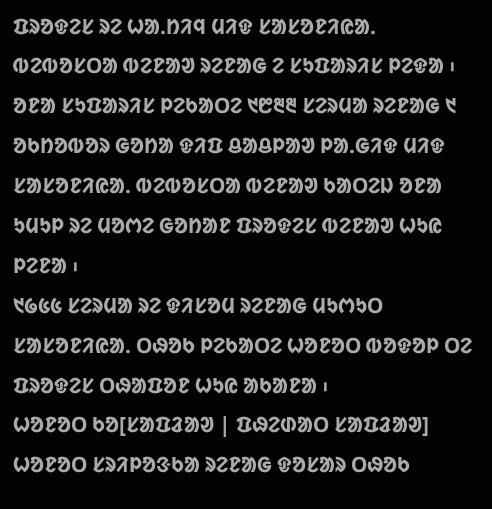ᱯᱨᱚᱫᱮᱥ ᱨᱮ ᱦᱟᱹᱴᱤᱧ ᱢᱤᱫ ᱥᱟᱥᱚᱱᱤᱭᱟᱹ ᱵᱮᱵᱚᱥᱛᱟ ᱵᱮᱱᱟᱣ ᱨᱮᱱᱟᱜ ᱮ ᱥᱩᱯᱟᱨᱤᱥ ᱞᱮᱫᱟ ᱾ ᱚᱱᱟ ᱥᱩᱯᱟᱨᱤᱥ ᱞᱮᱠᱟᱛᱮ ᱑᱘᱓᱓ ᱥᱮᱨᱢᱟ ᱨᱮᱱᱟᱜ ᱑ ᱚᱠᱴᱚᱵᱚᱨ ᱜᱚᱴᱟ ᱫᱤᱯ ᱪᱟᱪᱞᱟᱣ ᱞᱟᱹᱜᱤᱫ ᱢᱤᱫ ᱥᱟᱥᱚᱱᱤᱭᱟᱹ ᱵᱮᱵᱚᱥᱛᱟ ᱵᱮᱱᱟᱣ ᱠᱟᱛᱮᱡ ᱚᱱᱟ ᱩᱢᱩᱞ ᱨᱮ ᱢᱚᱬᱮ ᱜᱚᱴᱟᱱ ᱯᱨᱚᱫᱮᱥ ᱵᱮᱱᱟᱣ ᱦᱩᱭ ᱞᱮᱱᱟ ᱾
᱑᱙᱕᱕ ᱥᱮᱨᱢᱟ ᱨᱮ ᱫᱤᱥᱚᱢ ᱨᱮᱱᱟᱜ ᱢᱩᱬᱩᱛ ᱥᱟᱥᱚᱱᱤᱭᱟᱹ ᱛᱷᱚᱠ ᱞᱮᱠᱟᱛᱮ ᱦᱚᱱᱚᱛ ᱵᱚᱫᱚᱞ ᱛᱮ ᱯᱨᱚᱫᱮᱥ ᱛᱷᱟᱯᱚᱱ ᱦᱩᱭ ᱟᱠᱟᱱᱟ ᱾
ᱦᱚᱱᱚᱛ ᱠᱚ[ᱥᱟᱯᱲᱟᱣ | ᱯᱷᱮᱰᱟᱛ ᱥᱟᱯᱲᱟᱣ]
ᱦᱚᱱᱚᱛ ᱥᱨᱤᱞᱚᱝᱠᱟ ᱨᱮᱱᱟᱜ ᱫᱚᱥᱟᱨ ᱛᱷᱚᱠ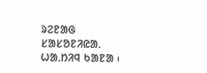ᱨᱮᱱᱟᱜ ᱥᱟᱥᱚᱱᱤᱭᱟᱹ ᱦᱟᱹᱴᱤᱧ ᱠᱟᱱᱟ ᱾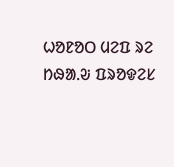ᱦᱚᱱᱚᱛ ᱢᱮᱯ ᱨᱮ ᱴᱷᱟᱹᱶ ᱯᱨᱚᱫᱮᱥ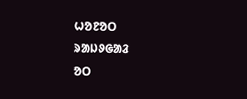ᱦᱚᱱᱚᱛ
ᱨᱟᱡᱽᱜᱟᱲ
ᱚᱛ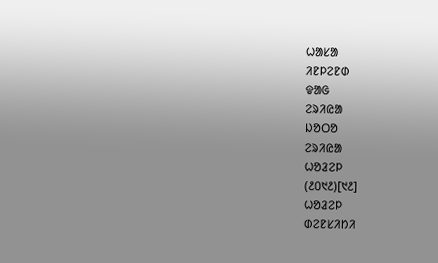ᱦᱟᱥᱟ
ᱤᱱᱞᱮᱱᱰ
ᱫᱟᱜ
ᱮᱨᱤᱭᱟ
ᱡᱚᱛᱚ
ᱮᱨᱤᱭᱟ
ᱦᱚᱲᱮᱞ
(᱒᱐᱑᱒)[᱑᱒]
ᱦᱚᱲᱮᱞ
ᱰᱮᱱᱥᱤᱴᱤ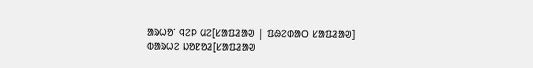ᱟᱨᱦᱚᱸ ᱧᱮᱞ ᱢᱮ[ᱥᱟᱯᱲᱟᱣ | ᱯᱷᱮᱰᱟᱛ ᱥᱟᱯᱲᱟᱣ]
ᱵᱟᱨᱦᱮ ᱡᱚᱱᱚᱲ[ᱥᱟᱯᱲᱟᱣ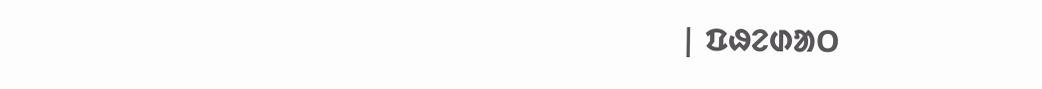| ᱯᱷᱮᱰᱟᱛ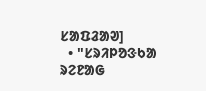ᱥᱟᱯᱲᱟᱣ]
  • "ᱥᱨᱤᱞᱚᱝᱠᱟ ᱨᱮᱱᱟᱜ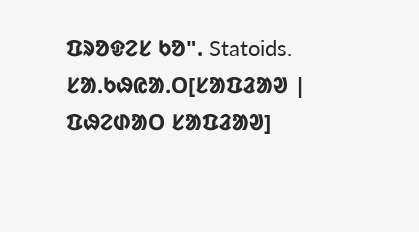ᱯᱨᱚᱫᱮᱥ ᱠᱚ". Statoids.
ᱥᱟᱹᱠᱷᱭᱟᱹᱛ[ᱥᱟᱯᱲᱟᱣ | ᱯᱷᱮᱰᱟᱛ ᱥᱟᱯᱲᱟᱣ]